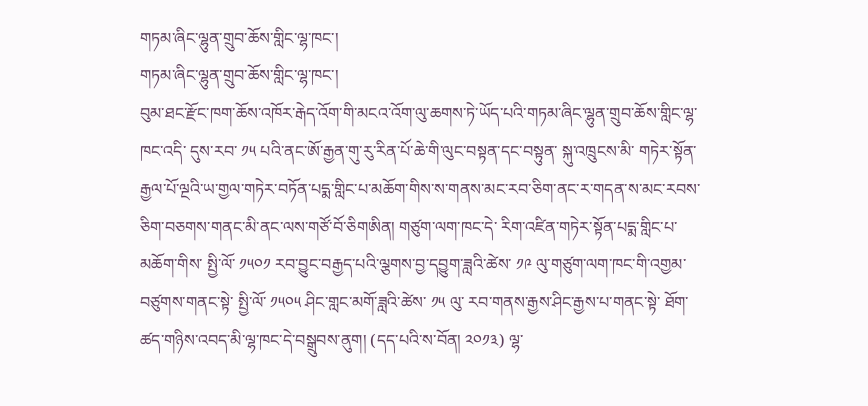གཏམ་ཞིང་ལྷུན་གྲུབ་ཆོས་གླིང་ལྷ་ཁང་།
གཏམ་ཞིང་ལྷུན་གྲུབ་ཆོས་གླིང་ལྷ་ཁང་།
བུམ་ཐང་རྫོང་ཁག་ཆོས་འཁོར་རྒེད་འོག་གི་མངའ་འོག་ལུ་ཆགས་ཏེ་ཡོད་པའི་གཏམ་ཞིང་ལྷུན་གྲུབ་ཆོས་གླིང་ལྷ་ཁང་འདི་ དུས་རབ་ ༡༥ པའི་ནང་ཨོ་རྒྱན་གུ་རུ་རིན་པོ་ཆེ་གི་ལུང་བསྟན་དང་བསྟུན་ སྐུ་འཁྲུངས་མི་ གཏེར་སྟོན་རྒྱལ་པོ་ལྔའི་ཡ་གྱལ་གཏེར་བཏོན་པདྨ་གླིང་པ་མཆོག་གིས་ས་གནས་མང་རབ་ཅིག་ནང་ར་གདན་ས་མང་རབས་ཅིག་བཅགས་གནང་མི་ནང་ལས་གཙོ་བོ་ཅིགཨིན། གཙུག་ལག་ཁང་དེ་ རིག་འཛིན་གཏེར་སྟོན་པདྨ་གླིང་པ་མཆོག་གིས་ སྤྱི་ལོ་ ༡༥༠༡ རབ་བྱུང་བརྒྱད་པའི་ལྕགས་བྱ་དབྱུག་ཟླའི་ཚེས་ ༡༩ ལུ་གཙུག་ལག་ཁང་གི་འགྱམ་བཙུགས་གནང་སྟེ་ སྤྱི་ལོ་ ༡༥༠༥ ཤིང་གླང་མགོ་ཟླའི་ཚེས་ ༡༥ ལུ་ རབ་གནས་རྒྱས་ཤིང་རྒྱས་པ་གནང་སྟེ་ ཐོག་ཚད་གཉིས་འབད་མི་ལྷ་ཁང་དེ་བསྒྲུབས་ནུག། (དད་པའི་ས་བོན། ༢༠༡༣) ལྷ་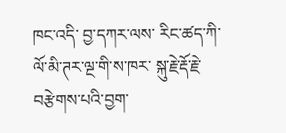ཁང་འདི་ བྱ་དཀར་ལས་ རིང་ཚད་ཀི་ལོ་མི་ཊར་ལྔ་གི་ས་ཁར་ སྐུ་རྗེ་རྡོ་རྗེ་བརྩེགས་པའི་བྱག་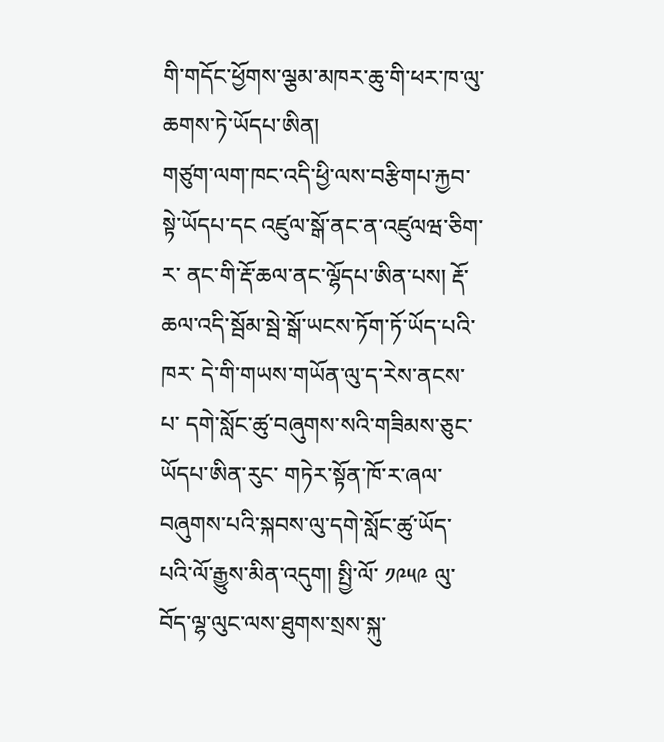གི་གདོང་ཕྱོགས་ལྕམ་མཁར་ཆུ་གི་ཕར་ཁ་ལུ་ཆགས་ཏེ་ཡོདཔ་ཨིན།
གཙུག་ལག་ཁང་འདི་ཕྱི་ལས་བརྩིགཔ་རྐྱབ་སྟེ་ཡོདཔ་དང འཛུལ་སྒོ་ནང་ན་འཛུལཝ་ཅིག་ར་ ནང་གི་རྡོ་ཆལ་ནང་ལྷོདཔ་ཨིན་པས། རྡོ་ཆལ་འདི་སྦོམ་སྦེ་སྒོ་ཡངས་ཏོག་ཏོ་ཡོད་པའི་ཁར་ དེ་གི་གཡས་གཡོན་ལུ་ད་རེས་ནངས་པ་ དགེ་སློང་ཚུ་བཞུགས་སའི་གཟིམས་ཅུང་ཡོདཔ་ཨིན་རུང་ གཏེར་སྟོན་ཁོ་ར་ཞལ་བཞུགས་པའི་སྐབས་ལུ་དགེ་སློང་ཚུ་ཡོད་པའི་ལོ་རྒྱུས་མིན་འདུག། སྤྱི་ལོ་ ༡༩༥༩ ལུ་བོད་ལྷ་ལུང་ལས་ཐུགས་སྲས་སྐུ་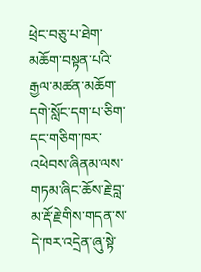ཕྲེང་བཅུ་པ་ཐེག་མཆོག་བསྟན་པའི་རྒྱལ་མཚན་མཆོག་དགེ་སློང་དག་པ་ཅིག་དང་གཅིག་ཁར་འཕེབས་ཞིནམ་ལས་ གཏམ་ཞིང་ཆོས་རྗེ་བླ་མ་རྡོ་རྗེ་གིས་གདན་ས་དེ་ཁར་འདྲེན་ཞུ་སྟེ་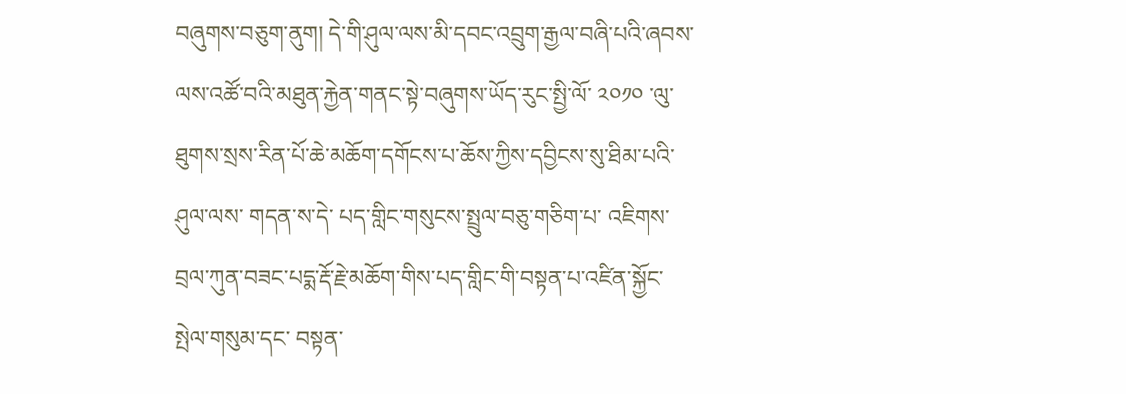བཞུགས་བཅུག་ནུག། དེ་གི་ཤུལ་ལས་མི་དབང་འབྲུག་རྒྱལ་བཞི་པའི་ཞབས་ལས་འཚོ་བའི་མཐུན་རྐྱེན་གནང་སྟེ་བཞུགས་ཡོད་རུང་སྤྱི་ལོ་ ༢༠༡༠ ་ལུ་ཐུགས་སྲས་རིན་པོ་ཆེ་མཆོག་དགོངས་པ་ཆོས་ཀྱིས་དབྱིངས་སུ་ཐིམ་པའི་ཤུལ་ལས་ གདན་ས་དེ་ པད་གླིང་གསུངས་སྤྲུལ་བཅུ་གཅིག་པ་ འཇིགས་བྲལ་ཀུན་བཟང་པདྨ་རྡོ་རྗེ་མཆོག་གིས་པད་གླིང་གི་བསྟན་པ་འཛིན་སྐྱོང་སྤེལ་གསུམ་དང་ བསྟན་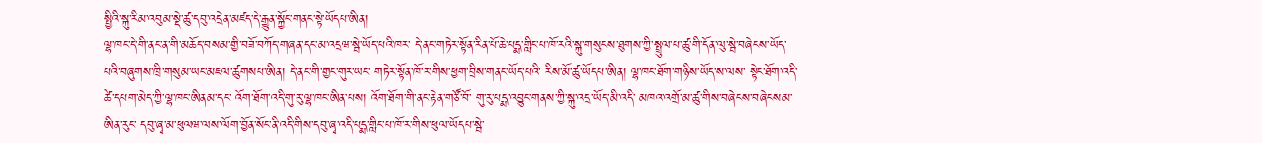སྤྱིའི་སྐུ་རིམ་འབུམ་སྡེ་ཚུ་དབུ་འདྲེན་མཛད་དེ་རྒྱུན་སྐྱོང་གནང་སྟེ་ཡོདཔ་ཨིན།
ལྷ་ཁང་དེ་གི་ནང་ན་གི་མཆོད་བསམ་གྱི་བཟོ་བཀོད་གཞན་དང་མ་འདྲཝ་སྦེ་ཡོད་པའི་ཁར་ དེ་ནང་གཏེར་སྟོན་རིན་པོ་ཆེ་པདྨ་གླིང་པ་ཁོ་རའི་སྐུ་གསུངས་ཐུགས་ཀྱི་སྤྲུལ་པ་ཚུ་གི་དོན་ལུ་སྦེ་བཞེངས་ཡོད་པའི་བཞུགས་ཁྲི་གསུམ་ཡང་མཇལ་ཚུགསཔ་ཨིན། དེ་ནང་གི་གྱང་གུར་ཡང་ གཏེར་སྟོན་ཁོ་ར་གིས་ཕྱག་བྲིས་གནང་ཡོད་པའི་ རིས་མོ་ཚུ་ཡོདཔ་ཨིན། ལྷ་ཁང་ཐོག་གཉིས་ཡོད་ས་ལས་ སྟེང་ཐོག་འདི་ཚེ་དཔག་མེད་ཀྱི་ལྷ་ཁང་ཨིནམ་དང་ འོག་ཐོག་འདི་གུ་རུ་ལྷ་ཁང་ཨིན་པས། འོག་ཐོག་གི་ནང་རྟེན་གཙོ་བོ་ གུ་རུ་པདྨ་འབྱུང་གནས་ཀྱི་སྐུ་འདྲ་ཡོད་མི་འདི་ མཁའ་འགྲོ་མ་ཚུ་གིས་བཞེངས་བཞེངསམ་ཨིན་རུང་ དབུ་ཞྭ་མ་ཕུལཝ་ལས་ལོག་བྱོན་སོང་ནི་འདི་གིས་དབུ་ཞྭ་འདི་པདྨ་གླིང་པ་ཁོ་ར་གིས་ཕུལ་ཡོདཔ་སྦེ་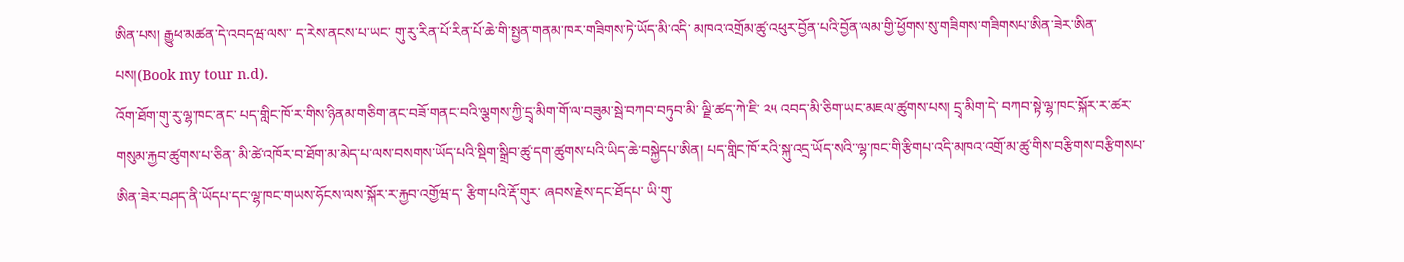ཨིན་པས། རྒྱུཕ་མཚན་དེ་འབདཝ་ལས་་ ད་རེས་ནངས་པ་ཡང་ གུ་རུ་རིན་པོ་རིན་པོ་ཆེ་གི་སྤྱན་གནམ་ཁར་གཟིགས་ཏེ་ཡོད་མི་འདི་ མཁའ་འགྲོམ་ཚུ་འཕུར་བྱོན་པའི་བྱོན་ལམ་གྱི་ཕྱོགས་སུ་གཟིགས་གཟིགསཔ་ཨིན་ཟེར་ཨིན་པས།(Book my tour n.d).
འོག་ཐོག་གུ་རུ་ལྷ་ཁང་ནང་ པད་གླིང་ཁོ་ར་གིས་ཉིནམ་གཅིག་ནང་བཟོ་གནང་བའི་ལྕགས་ཀྱི་དྲྭ་མིག་གོ་ལ་བཟུམ་སྦེ་བཀབ་བཏུབ་མི་ ལྗི་ཚད་ཀེ་ཇི་ ༢༥ འབད་མི་ཅིག་ཡང་མཇལ་ཚུགས་པས། དྲྭ་མིག་དེ་ བཀབ་སྟེ་ལྷ་ཁང་སྐོར་ར་ཚར་གསུམ་རྐྱབ་ཚུགས་པ་ཅིན་ མི་ཚེ་འཁོར་བ་ཐོག་མ་མེད་པ་ལས་བསགས་ཡོད་པའི་སྡིག་སྒྲིབ་ཚུ་དག་ཚུགས་པའི་ཡིད་ཆེ་བསྐྱེདཔ་ཨིན། པད་གླིང་ཁོ་རའི་སྐུ་འདྲ་ཡོད་སའི་་ལྷ་ཁང་གི་རྩིགཔ་འདི་མཁའ་འགྲོ་མ་ཚུ་གིས་བརྩིགས་བརྩིགསཔ་ཨིན་ཟེར་བཤད་ནི་ཡོདཔ་དང་ལྷ་ཁང་གཡས་ཧོངས་ལས་སྐོར་ར་རྐྱབ་འགྱོཝ་ད་ རྩིག་པའི་རྡོ་གུར་ ཞབས་རྗེས་དང་ཐོདཔ་ ཡི་གུ་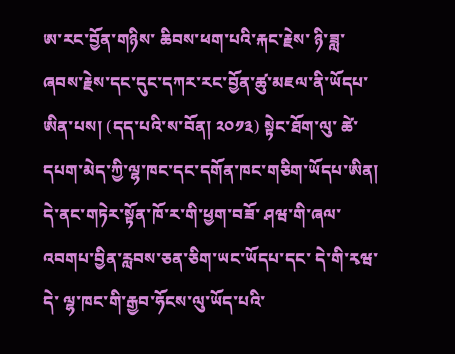ཨ་རང་བྱོན་གཉིས་ ཆིབས་ཕག་པའི་རྐང་རྗེས་ ཉི་ཟླ་ ཞབས་རྗེས་དང་དུང་དཀར་རང་བྱོན་ཚུ་མཇལ་ནི་ཡོདཔ་ཨིན་པས། (དད་པའི་ས་བོན། ༢༠༡༣) སྟེང་ཐོག་ལུ་ ཚེ་དཔག་མེད་ཀྱི་ལྷ་ཁང་དང་དགོན་ཁང་གཅིག་ཡོདཔ་ཨིན། དེ་ནང་གཏེར་སྟོན་ཁོ་ར་གི་ཕྱག་བཟོ་ ཤཝ་གི་ཞལ་འབགཔ་བྱིན་རླབས་ཅན་ཅིག་ཡང་ཡོདཔ་དང་ དེ་གི་རྭཝ་དེ་ ལྷ་ཁང་གི་རྒྱབ་ཧོངས་ལུ་ཡོད་པའི་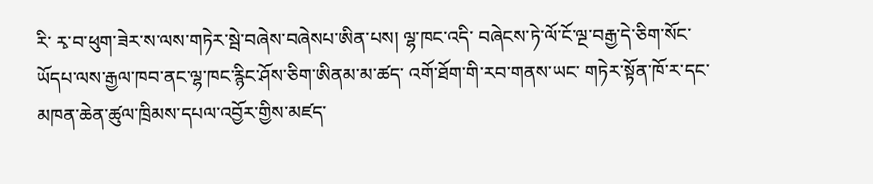རི་ རྭ་བ་ཕུག་ཟེར་ས་ལས་གཏེར་སྦེ་བཞེས་བཞེསཔ་ཨིན་པས། ལྷ་ཁང་འདི་ བཞེངས་ཏེ་ལོ་ངོ་ལྔ་བརྒྱ་དེ་ཅིག་སོང་ཡོདཔ་ལས་རྒྱལ་ཁབ་ནང་ལྷ་ཁང་རྙིང་ཤོས་ཅིག་ཨིནམ་མ་ཚད་ འགོ་ཐོག་གི་རབ་གནས་ཡང་ གཏེར་སྟོན་ཁོ་ར་དང་མཁན་ཆེན་ཚུལ་ཁྲིམས་དཔལ་འབྱོར་གྱིས་མཛད་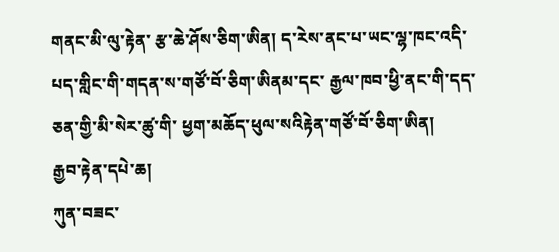གནང་མི་ལུ་རྟེན་ རྩ་ཆེ་ཤོས་ཅིག་ཨིན། ད་རེས་ནང་པ་ཡང་ལྷ་ཁང་འདི་ པད་གླིང་གི་གདན་ས་གཙོ་བོ་ཅིག་ཨིནམ་དང་ རྒྱལ་ཁབ་ཕྱི་ནང་གི་དད་ཅན་གྱི་མི་སེར་ཚུ་གི་ ཕྱག་མཆོད་ཕུལ་སའིརྟེན་གཙོ་བོ་ཅིག་ཨིན།
རྒྱབ་རྟེན་དཔེ་ཆ།
ཀུན་བཟང་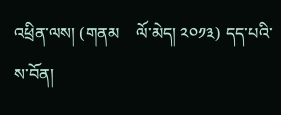འཕྲིན་ལས། (གནམ    ལོ་མེད། ༢༠༡༣) དད་པའི་ས་བོན།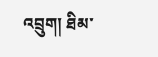འབྲུག། ཐིམ་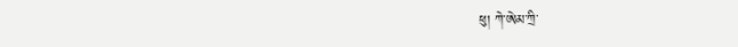ཕུ། ཀེ་ཨེམ་ཀྲི་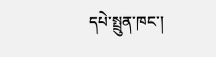དཔེ་སྤྲུན་ཁང་།